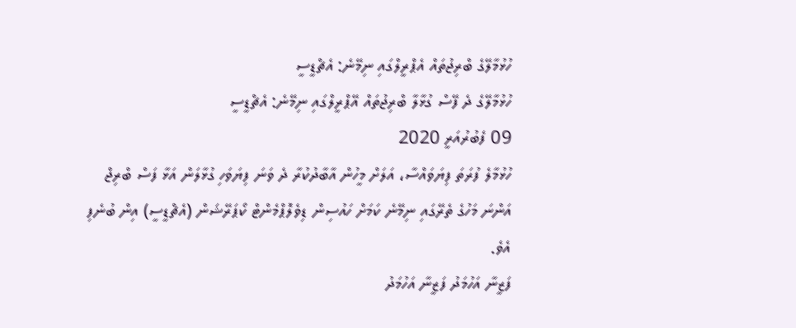ހުޅުމާލޭގެ ބްރިޖުތައް އެޕްރީލްގައި ނިމޭނެ: އެޗްޑީސީ
ހުޅުމާލޭގެ ދެ ފޭސް ގުޅާލާ ބްރިޖުތައް އޭޕްރީލްގައި ނިމޭނެ: އެޗްޑީސީ
09 ފެބުރުއަރީ 2020
ހުޅުމާލެ ފުރަތަ ފިޔަވައްސާ، އަލަށް މީހުން އާބާދުކުރާ ދެ ވަނަ ފިޔަވަހި ގުޅާލަން އަޅާ ފަސް ބްރިޖް އަންނަ މަހުގެ ތެރޭގައި ނިމޭނެ ކަމަށް ހައުސިން ޑިވެލޮޕްމެންޓް ކޯޕަރޭޝަން (އެޗްޑީސީ) އިން ބުނެފި އެވެ.
ފަޒީނާ އަހުމަދު ފަޒީނާ އަހުމަދު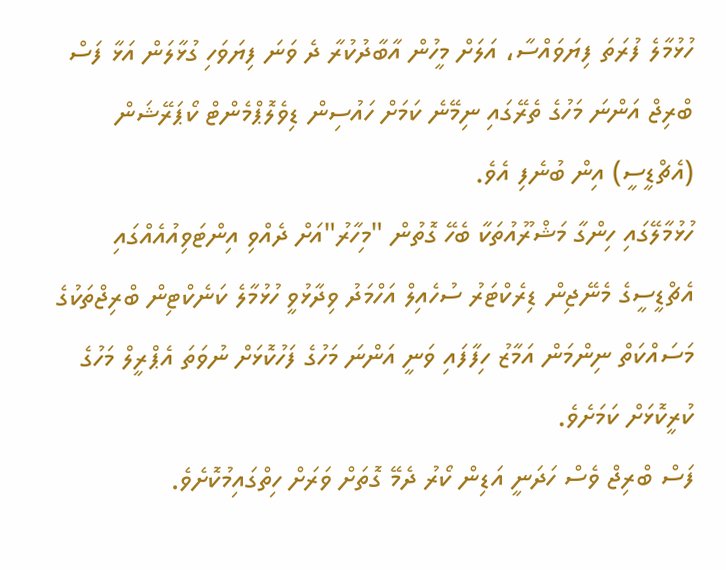ހުޅުމާލެ ފުރަތަ ފިޔަވައްސާ، އަލަށް މީހުން އާބާދުކުރާ ދެ ވަނަ ފިޔަވަހި ގުޅާލަން އަޅާ ފަސް ބްރިޖް އަންނަ މަހުގެ ތެރޭގައި ނިމޭނެ ކަމަށް ހައުސިން ޑިވެލޮޕްމެންޓް ކޯޕަރޭޝަން (އެޗްޑީސީ) އިން ބުނެފި އެވެ.
ހުޅުމާލޭގައި ހިންގާ މަޝްރޫއުތަކާ ބެހޭ ގޮތުން "މިހާރު"އަށް ދެއްވި އިންޓަވިއުއެއްގައި އެޗްޑީސީގެ މެނޭޖިން ޑިރެކްޓަރު ސުހެއިލް އަހްމަދު ވިދާޅުވީ ހުޅުމާލެ ކަނެކްޓިން ބްރިޖްތަކުގެ މަސައްކަތް ނިންމަން އަމާޒު ހިފާފައި ވަނީ އަންނަ މަހުގެ ފަހުކޮޅަށް ނުވަތަ އެޕްރީލް މަހުގެ ކުރީކޮޅަށް ކަމަށެވެ.
ފަސް ބްރިޖް ވެސް ހަދަނީ އަޑިން ކޯރު ދެމޭ ގޮތަށް ވަރަށް ހިތްގައިމުކޮށެވެ.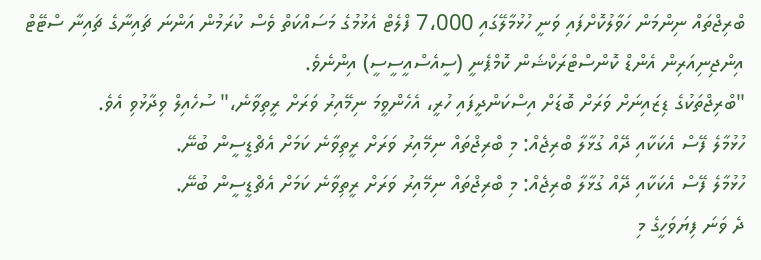ބްރިޖްތައް ނިންމަން ހަވާލުކޮށްފައި ވަނީ ހުޅުމާލޭގައި 7،000 ފްލެޓް އެޅުމުގެ މަސައްކަތް ވެސް ކުރަމުން އަންނަ ޗައިނާގެ ޗައިނާ ސްޓޭޓް އިންޖިނިއަރިން އެންޑް ކޮންސްޓްރަކްޝަން ކޮމްޕެނީ (ސީއެސްއީސީސީ) އިންނެވެ.
"ބްރިޖްތަކުގެ ޑިޒައިނަށް ވަރަށް ބޮޑަށް އިސްކަންދީފައި ހުރީ، އެހެންވީމަ ނިމޭއިރު ވަރަށް ރީތިވާނެ،" ސުހެއިލް ވިދާޅުވި އެވެ.
ހުޅުމާލެ ފޭސް އެކަކާއި ދޭއް ގުޅާލާ ބްރިޖެއް: މި ބްރިޖްތައް ނިމޭއިރު ވަރަށް ރީތިވާނެ ކަމަށް އެޗްޑީސީން ބުނޭ.
ހުޅުމާލެ ފޭސް އެކަކާއި ދޭއް ގުޅާލާ ބްރިޖެއް: މި ބްރިޖްތައް ނިމޭއިރު ވަރަށް ރީތިވާނެ ކަމަށް އެޗްޑީސީން ބުނޭ.
ދެ ވަނަ ފިޔަވަހީގެ މި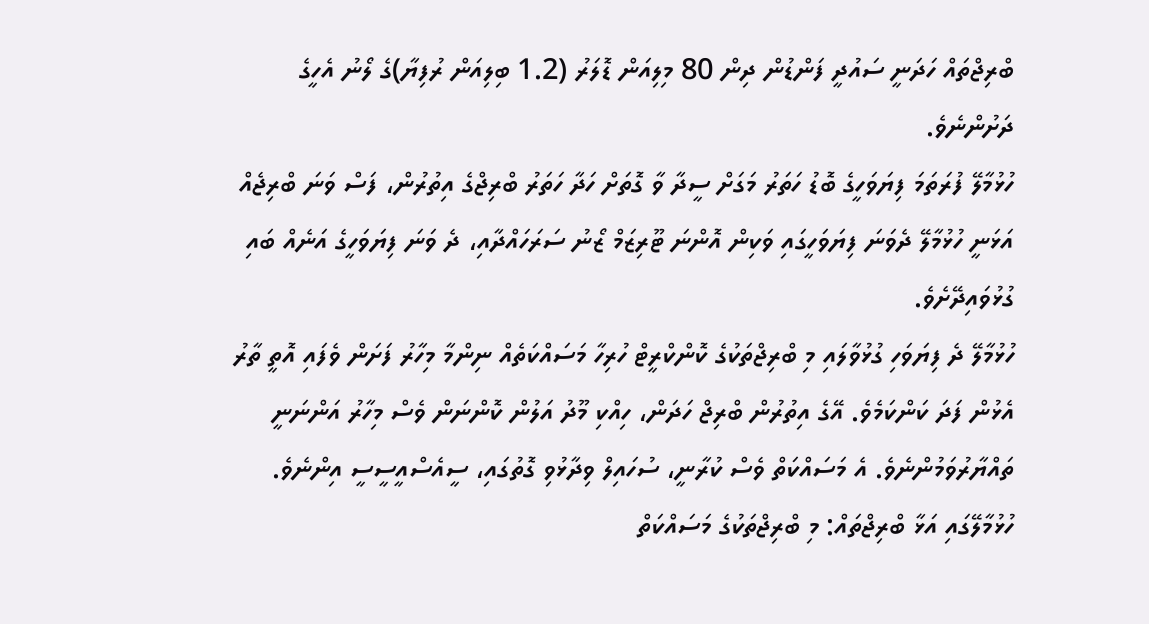ބްރިޖްތައް ހަދަނީ ސައުދީ ފަންޑުން ދިން 80 މިލިއަން ޑޮލަރު (1.2 ބިލިއަން ރުފިޔާ)ގެ ލޯނު އެހީގެ ދަށުންނެވެ.
ހުޅުމާލޭ ފުރަތަމަ ފިޔަވަހީގެ ބޮޑު ހަތަރު މަގަށް ސީދާ ވާ ގޮތަށް ހަދާ ހަތަރު ބްރިޖްގެ އިތުރުން، ފަސް ވަނަ ބްރިޖެއް އަޅަނީ ހުޅުމާލޭ ދެވަނަ ފިޔަވަހީގައި ވަކިން އޮންނަ ޓޫރިޒަމް ޒޯނު ސަރަހައްދާއި، ދެ ވަނަ ފިޔަވަހީގެ އަނެއް ބައި ގުޅުވައިދޭށެވެ.
ހުޅުމާލޭ ދެ ފިޔަވަހި ގުޅުވާލައި މި ބްރިޖްތަކުގެ ކޮންކްރީޓް ހުރިހާ މަސައްކަތެއް ނިންމާ މިހާރު ފަށަން ވެފައި އޮތީ ތާރު އެޅުން ފަދަ ކަންކަމެވެ. އޭގެ އިތުރުން ބްރިޖް ހަދަން، ހިއްކި މޫދު އަލުން ކޮންނަން ވެސް މިހާރު އަންނަނީ ތައްޔާރުވަމުންނެވެ. އެ މަސައްކަތް ވެސް ކުރާނީ، ސުހައިލް ވިދާޅުވި ގޮތުގައި، ސީއެސްއީސީސީ އިންނެވެ.
ހުޅުމާލޭގައި އަޅާ ބްރިޖްތައް: މި ބްރިޖްތަކުގެ މަސައްކަތް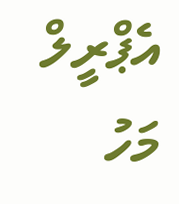އެޕްރީލް މަހު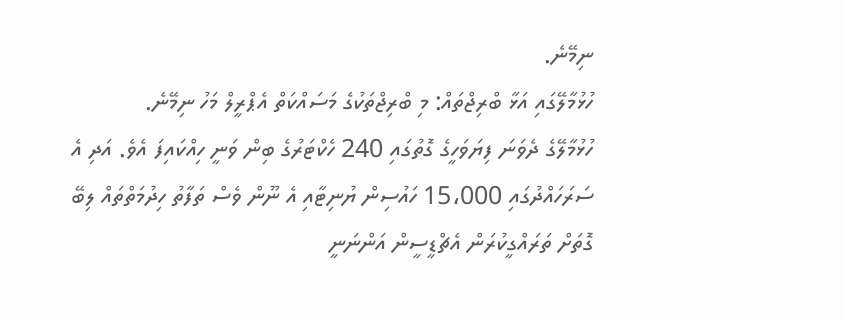ނިމޭނެ.
ހުޅުމާލޭގައި އަޅާ ބްރިޖްތައް: މި ބްރިޖްތަކުގެ މަސައްކަތް އެޕްރީލް މަހު ނިމޭނެ.
ހުޅުމާލޭގެ ދެވަނަ ފިޔަވަހީގެ ގޮތުގައި 240 ހެކްޓަރުގެ ބިން ވަނީ ހިއްކައިފަ އެވެ. އަދި އެ ސަރަހައްދުގައި 15،000 ހައުސިން ޔުނިޓާއި އެ ނޫން ވެސް ތަފާތު ހިދުމަތްތައް ލިބޭ ގޮތަށް ތަރައްގީކުރަން އެޗްޑީސީން އަންނަނީ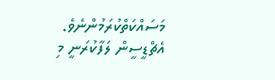މަސައްކަތްކުރަމުންނެވެ. އެޗްޑީސީން ލަފާކުރަނީ މި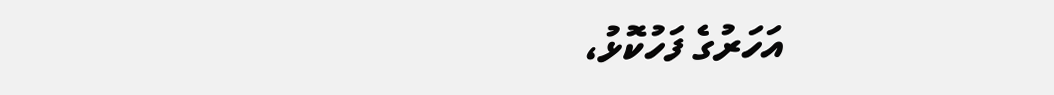އަހަރުގެ ފަހުކޮޅު،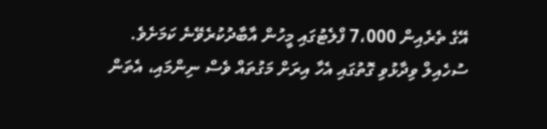އޭގެ ތެރެއިން 7،000 ފްލެޓުގައި މީހުން އާބާދުކުރެވޭނެ ކަމަށެވެ.
ސުހެއިލް ވިދާޅުވި ގޮތުގައި އެހާ އިރަށް މަގުތައް ވެސް ނިންމައި، އެތަން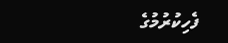ފެހިކުރުމުގެ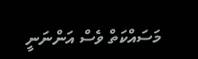މަސައްކަތް ވެސް އަންނަނީ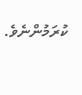ކުރަމުންނެވެ.